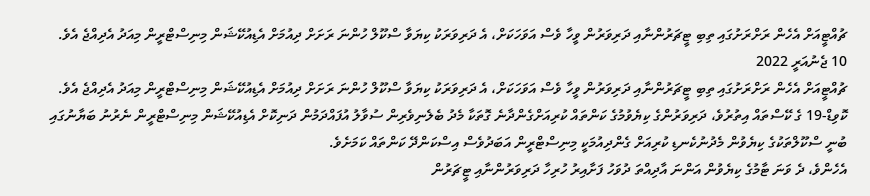ޗުއްޓީއަށް އެހެން ރަށްރަށުގައި ތިބި ޓީޗަރުންނާއި ދަރިވަރުން ވީހާ ވެސް އަވަހަކަށް، އެ ދަރިވަރަކު ކިޔަވާ ސްކޫލް ހުންނަ ރަށަށް ދިއުމަށް އެޑިއުކޭޝަން މިނިސްޓްރީން މިއަދު އެދިއްޖެ އެވެ.
10 ޖެނުއަރީ 2022
ޗުއްޓީއަށް އެހެން ރަށްރަށުގައި ތިބި ޓީޗަރުންނާއި ދަރިވަރުން ވީހާ ވެސް އަވަހަކަށް، އެ ދަރިވަރަކު ކިޔަވާ ސްކޫލް ހުންނަ ރަށަށް ދިއުމަށް އެޑިއުކޭޝަން މިނިސްޓްރީން މިއަދު އެދިއްޖެ އެވެ.
ކޮވިޑް-19 ގެ ކޭސްތައް އިތުރުވެ، ދަރިވަރުންގެ ކިޔެވުމުގެ ކަންތައް ކުރިއަށްގެންދާނެ ގޮތަކާ މެދު ބެލެނިވެރިން ސުވާލު އުފައްދަމުން ދަނިކޮށް އެޑިއުކޭޝަން މިނިސްޓްރީން ނެރުނު ބަޔާނުގައި ބުނީ ސްކޫލްތަކުގެ ކިޔެވުން މެދުނުކެނޑި ކުރިއަށް ގެންދިއުމަކީ މިނިސްޓްރީން އަބަދުވެސް އިސްކަންދޭ ކަންތައް ކަމަށެވެ.
އެހެންވެ، ދެ ވަނަ ޓާމުގެ ކިޔެވުން އަންނަ އާދިއްތަ ދުވަހު ފަށާއިރު ހުރިހާ ދަރިވަރުންނާއި ޓީޗަރުން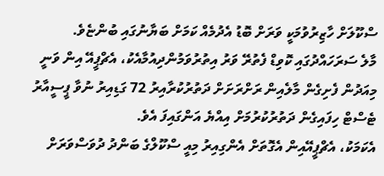ސްކޫލަށް ހާޒިރުވުމަކީ ވަރަށް ބޮޑު އެދުމެއް ކަމަށް ބަޔާނުގައި ބުންޏެވެ.
މާލެ ސަރަހައްދުގައި ކޮވިޑް ފެތުރޭ ވަރު އިތުރުވަމުންދިއުމާއެކު، އެޗްޕީއޭ އިން ވަނީ މިއަދުން ފެށިގެން މާލެއިން ރަށްރަށަށް ދަތުރުކުރާއިރު 72 ގަޑިއިރު ނުވާ ޕީސީއާރު ޓެސްޓް ހިފައިގެން ދަތުރުކުރުމަށް އިއްޔެ އަންގައިފަ އެވެ.
އެކަމަކު، އެޗްޕީއޭއިން އެގޮތަށް އެންގިއިރު މިއީ ސްކޫލްގެ ބަންދު ދުވަސްވަރަށް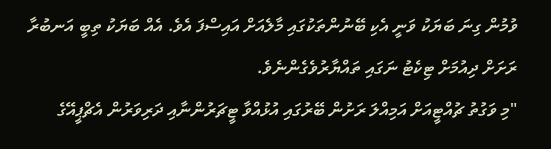ވުމުން ގިނަ ބަޔަކު ވަނީ އެކި ބޭނުންތަކުގައި މާލެއަށް އައިސްފަ އެވެ. އެއް ބަޔަކު ތިބީ އަނބުރާ ރަށަށް ދިއުމަށް ޓިކެޓު ނަގައި ތައްޔާރުވެގެންނެވެ.
"މި ވަގުތު ޗުއްޓީއަށް އަމިއްލަ ރަށުން ބޭރުގައި އުޅުއްވާ ޓީޗަރުންނާއި ދަރިވަރުން އެޗްޕީއޭގެ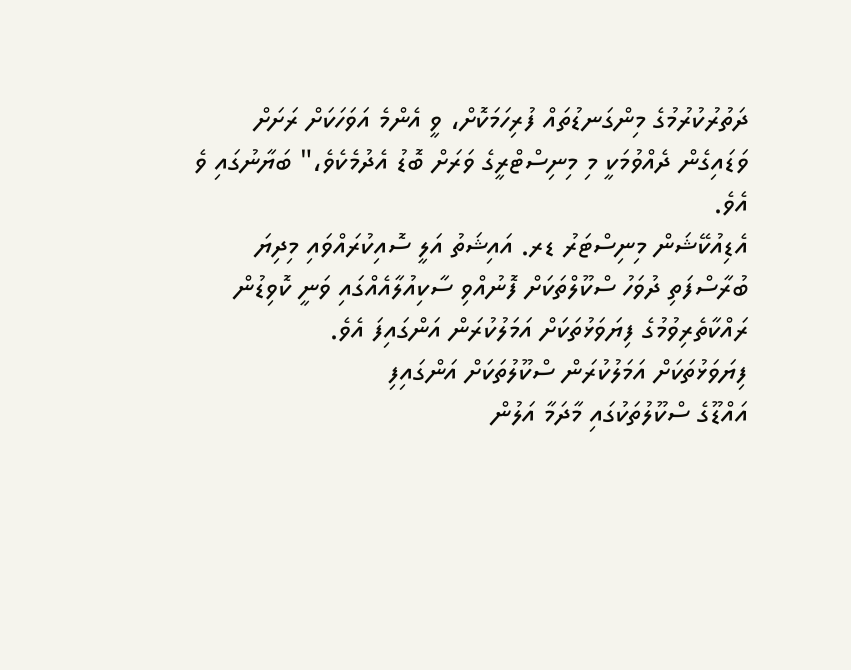ދަތުރުކުރުމުގެ މިންގަނޑުތައް ފުރިހަމަކޮށް، ވީ އެންމެ އަވަހަކަށް ރަށަށް ވަޑައިގެން ދެއްވުމަކީ މި މިނިސްޓްރީގެ ވަރަށް ބޮޑު އެދުމެކެވެ،" ބަޔާނުގައި ވެ އެވެ.
އެޑިއުކޭޝަން މިނިސްޓަރު ޑރ. އައިޝަތު އަލީ ސޮއިކުރައްވައި މިދިޔަ ބުރާސްފަތި ދުވަހު ސްކޫލްތަކަށް ފޮނުއްވި ސާކިއުލާއެއްގައި ވަނީ ކޮވިޑުން ރައްކާތެރިވުމުގެ ފިޔަވަޅުތަކަށް އަމަލުކުރަން އަންގައިފަ އެވެ.
ފިޔަވަޅުތަކަށް އަމަލުކުރަން ސްކޫލުތަކަށް އަންގައިފި
އައްޑޫގެ ސްކޫލުތަކުގައި މާދަމާ އަލުން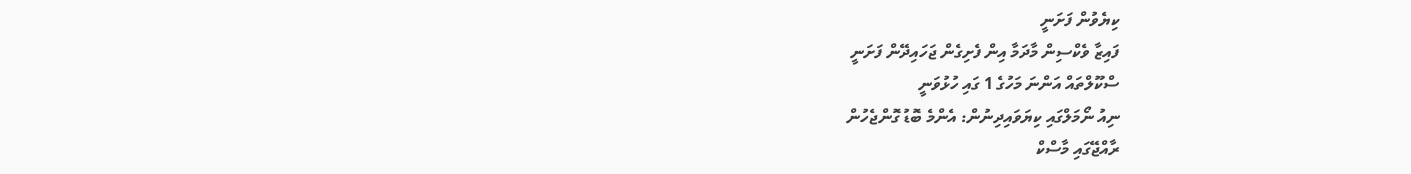ކިޔެވުން ފަށަނީ
ފައިޒާ ވެކްސިން މާދަމާ އިން ފެށިގެން ޖަހައިދޭން ފަށަނީ
ސްކޫލްތައް އަންނަ މަހުގެ 1 ގައި ހުޅުވަނީ
ނިއު ނޯމަލްގައި ކިޔަވައިދިނުން: އެންމެ ބޮޑު ގޮންޖެހުން
ރާއްޖޭގައި މާސްކް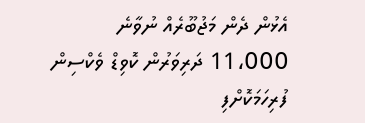އެޅުން ދެން މަޖުބޫރެއް ނުވާނެ
11،000 ދަރިވަރުން ކޮވިޑް ވެކްސިން ފުރިހަމަކޮށްފި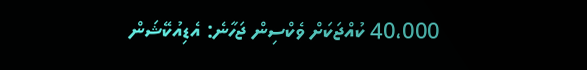40،000 ކުއްޖަކަށް ވެކްސިން ޖަހާނެ: އެޑިއުކޭޝަން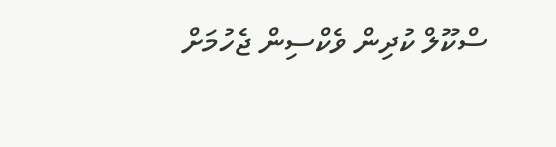ސްކޫލް ކުދިން ވެކްސިން ޖެހުމަށް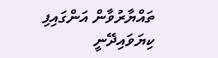ތައްޔާރުވާން އަންގައިފި
ކިޔަވައިދޭނީ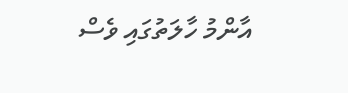އާންމު ހާލަތުގައި ވެސް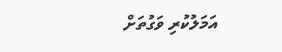އަމަލުކުރި ވަގުތަށް